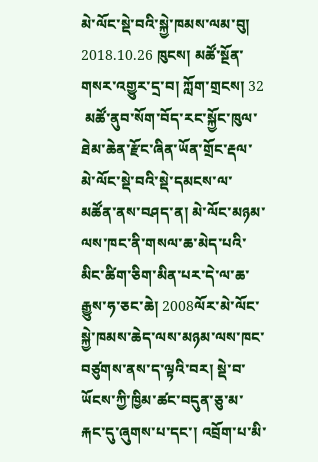མེ་ལོང་སྡེ་བའི་སྐྱེ་ཁམས་ལམ་བུ།
2018.10.26 ཁུངས། མཚོ་སྔོན་གསར་འགྱུར་དྲ་བ། ཀློག་གྲངས། 32
 མཚོ་ནུབ་སོག་བོད་རང་སྐྱོང་ཁུལ་ཐེམ་ཆེན་རྫོང་ཞིན་ཡོན་གྲོང་རྡལ་མེ་ལོང་སྡེ་བའི་སྡེ་དམངས་ལ་མཚོན་ནས་བཤད་ན། མེ་ལོང་མཉམ་ལས་ཁང་ནི་གསལ་ཆ་མེད་པའི་མིང་ཚིག་ཅིག་མིན་པར་དེ་ལ་ཆ་རྒྱུས་ཧ་ཅང་ཆེ། 2008ལོར་མེ་ལོང་སྐྱེ་ཁམས་ཆེད་ལས་མཉམ་ལས་ཁང་བཙུགས་ནས་ད་ལྟའི་བར། སྡེ་བ་ཡོངས་ཀྱི་ཁྱིམ་ཚང་བདུན་ཅུ་མ་རྐང་དུ་ཞུགས་པ་དང་། འབྲོག་པ་མི་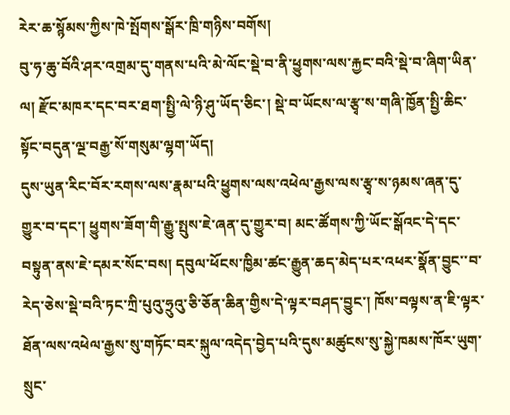རེར་ཆ་སྙོམས་ཀྱིས་ཁེ་སྤོགས་སྒོར་ཁྲི་གཉིས་བགོས།
བུ་ཧ་ཆུ་བོའི་ཤར་འགྲམ་དུ་གནས་པའི་མེ་ལོང་སྡེ་བ་ནི་ཕྱུགས་ལས་རྐྱང་བའི་སྡེ་བ་ཞིག་ཡིན་ལ། རྫོང་མཁར་དང་བར་ཐག་སྤྱི་ལེ་ཉི་ཤུ་ཡོད་ཅིང་། སྡེ་བ་ཡོངས་ལ་རྩྭ་ས་གཞི་ཁྱོན་སྤྱི་ཆིང་སྟོང་བདུན་ལྔ་བརྒྱ་སོ་གསུམ་ལྷག་ཡོད།
དུས་ཡུན་རིང་བོར་རགས་ལས་རྣམ་པའི་ཕྱུགས་ལས་འཕེལ་རྒྱས་ལས་རྩྭ་ས་ཉམས་ཞན་དུ་གྱུར་བ་དང་། ཕྱུགས་ཟོག་གི་རྒྱུ་སྤུས་ཇེ་ཞན་དུ་གྱུར་བ། མང་ཚོགས་ཀྱི་ཡོང་སྒོའང་དེ་དང་བསྟུན་ནས་ཇེ་དམར་སོང་བས། དབུལ་ཕོངས་ཁྱིམ་ཚང་རྒྱུན་ཆད་མེད་པར་འཕར་སྣོན་བྱུང་་བ་རེད་ཅེས་སྡེ་བའི་ཏང་ཀྲི་པུའུ་ཧྲུའུ་ཅི་ཅོན་ཆིན་གྱིས་དེ་ལྟར་བཤད་བྱུང་། ཁོས་བལྟས་ན་ཇི་ལྟར་ཐོན་ལས་འཕེལ་རྒྱས་སུ་གཏོང་བར་སྐུལ་འདེད་བྱེད་པའི་དུས་མཚུངས་སུ་སྐྱེ་ཁམས་ཁོར་ཡུག་སྲུང་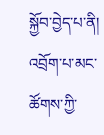སྐྱོབ་བྱེད་པ་ནི། འབྲོག་པ་མང་ཚོགས་ཀྱི་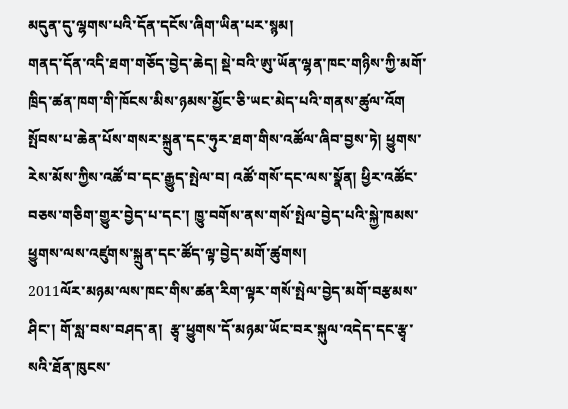མདུན་དུ་ལྷགས་པའི་དོན་དངོས་ཞིག་ཡིན་པར་སྙམ།
གནད་དོན་འདི་ཐག་གཅོད་བྱེད་ཆེད། སྡེ་བའི་ཨུ་ཡོན་ལྷན་ཁང་གཉིས་ཀྱི་མགོ་ཁྲིད་ཚན་ཁག་གི་ཁོངས་མིས་ཉམས་མྱོང་ཅི་ཡང་མེད་པའི་གནས་ཚུལ་འོག  སྤོབས་པ་ཆེན་པོས་གསར་སྐྲུན་དང་ཧུར་ཐག་གིས་འཚོལ་ཞིབ་བྱས་ཏེ། ཕྱུགས་རེས་མོས་ཀྱིས་འཚོ་བ་དང་རྒྱུད་སྤེལ་བ། འཚོ་གསོ་དང་ལས་སྣོན། ཕྱིར་འཚོང་བཅས་གཅིག་གྱུར་བྱེད་པ་དང་། ཁྱུ་བགོས་ནས་གསོ་སྤེལ་བྱེད་པའི་སྐྱེ་ཁམས་ཕྱུགས་ལས་འཛུགས་སྐྲུན་དང་ཚོད་ལྟ་བྱེད་མགོ་ཚུགས།
2011ལོར་མཉམ་ལས་ཁང་གིས་ཚན་རིག་ལྟར་གསོ་སྤེལ་བྱེད་མགོ་བརྩམས་ཤིང་། གོ་སླ་བས་བཤད་ན།  རྩྭ་ཕྱུགས་དོ་མཉམ་ཡོང་བར་སྐུལ་འདེད་དང་རྩྭ་སའི་ཐོན་ཁུངས་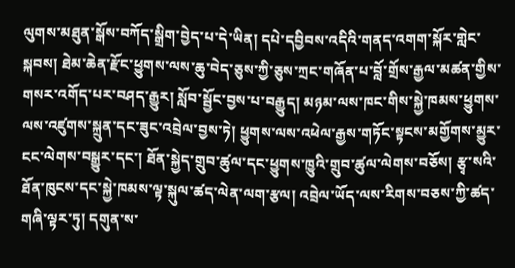ལུགས་མཐུན་སྒོས་བཀོད་སྒྲིག་བྱེད་པ་དེ་ཡིན། དཔེ་དབྱིབས་འདིའི་གནད་འགག་སྐོར་གླེང་སྐབས། ཐེམ་ཆེན་རྫོང་ཕྱུགས་ལས་ཆུ་བེད་ཅུས་ཀྱི་ཅུས་ཀྲང་གཞོན་པ་བློ་གྲོས་རྒྱལ་མཚན་གྱིས་གསར་འགོད་པར་བཤད་རྒྱུར། སློབ་སྦྱོང་བྱས་པ་བརྒྱུད། མཉམ་ལས་ཁང་གིས་སྐྱེ་ཁམས་ཕྱུགས་ལས་འཛུགས་སྐྲུན་དང་ཟུང་འབྲེལ་བྱས་ཏེ། ཕྱུགས་ལས་འཕེལ་རྒྱས་གཏོང་སྟངས་མགྱོགས་མྱུར་ངང་ལེགས་བསྒྱུར་དང་། ཐོན་སྐྱེད་གྲུབ་ཚུལ་དང་ཕྱུགས་ཁྱུའི་གྲུབ་ཚུལ་ལེགས་བཅོས། རྩྭ་སའི་ཐོན་ཁུངས་དང་སྐྱེ་ཁམས་ལྟ་སྐུལ་ཚད་ལེན་ལག་རྩལ། འབྲེལ་ཡོད་ལས་རིགས་བཅས་ཀྱི་ཚད་གཞི་ལྟར་ཏུ། དགུན་ས་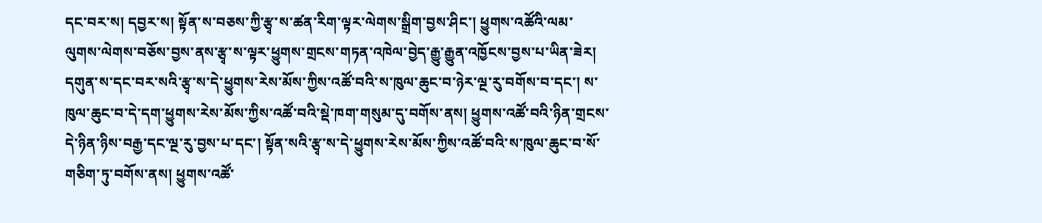དང་བར་ས། དབྱར་ས། སྟོན་ས་བཅས་ཀྱི་རྩྭ་ས་ཚན་རིག་ལྟར་ལེགས་སྒྲིག་བྱས་ཤིང་། ཕྱུགས་འཚོའི་ལམ་ལུགས་ལེགས་བཅོས་བྱས་ནས་རྩྭ་ས་ལྟར་ཕྱུགས་གྲངས་གཏན་འཁེལ་བྱེད་རྒྱུ་རྒྱུན་འཁྱོངས་བྱས་པ་ཡིན་ཟེར།
དགུན་ས་དང་བར་སའི་རྩྭ་ས་དེ་ཕྱུགས་རེས་མོས་ཀྱིས་འཚོ་བའི་ས་ཁུལ་ཆུང་བ་ཉེར་ལྔ་རུ་བགོས་བ་དང་། ས་ཁུལ་ཆུང་བ་དེ་དག་ཕྱུགས་རེས་མོས་ཀྱིས་འཚོ་བའི་སྡེ་ཁག་གསུམ་དུ་བགོས་ནས། ཕྱུགས་འཚོ་བའི་ཉིན་གྲངས་དེ་ཉིན་ཉིས་བརྒྱ་དང་ལྔ་རུ་བྱས་པ་དང་། སྟོན་སའི་རྩྭ་ས་དེ་ཕྱུགས་རེས་མོས་ཀྱིས་འཚོ་བའི་ས་ཁུལ་ཆུང་བ་སོ་གཅིག་ཏུ་བགོས་ནས། ཕྱུགས་འཚོ་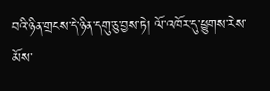བའི་ཉིན་གྲངས་དེ་ཉིན་དགུ་ཅུ་བྱས་ཏེ། ལོ་འཁོར་དུ་ཕྱུགས་རེས་མོས་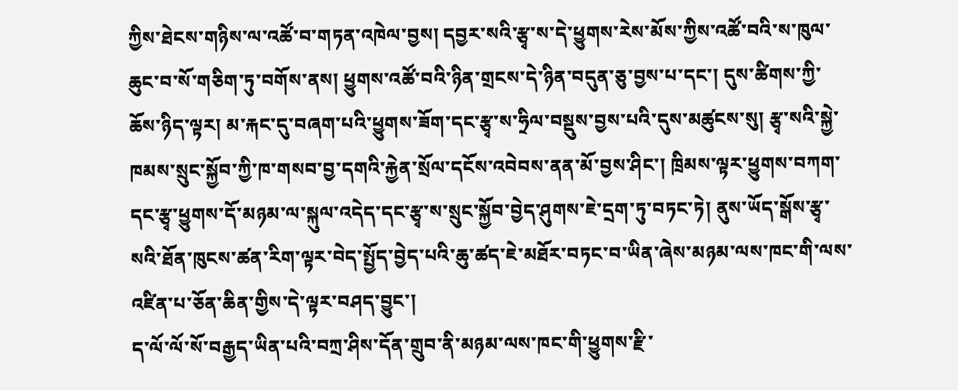ཀྱིས་ཐེངས་གཉིས་ལ་འཚོ་བ་གཏན་འཁེལ་བྱས། དབྱར་སའི་རྩྭ་ས་དེ་ཕྱུགས་རེས་མོས་ཀྱིས་འཚོ་བའི་ས་ཁུལ་ཆུང་བ་སོ་གཅིག་ཏུ་བགོས་ནས། ཕྱུགས་འཚོ་བའི་ཉིན་གྲངས་དེ་ཉིན་བདུན་ཅུ་བྱས་པ་དང་། དུས་ཚིགས་ཀྱི་ཆོས་ཉིད་ལྟར། མ་རྐང་དུ་བཞག་པའི་ཕྱུགས་ཟོག་དང་རྩྭ་ས་ཧྲིལ་བསྡུས་བྱས་པའི་དུས་མཚུངས་སུ། རྩྭ་སའི་སྐྱེ་ཁམས་སྲུང་སྐྱོབ་ཀྱི་ཁ་གསབ་བྱ་དགའི་རྐྱེན་སྲོལ་དངོས་འབེབས་ནན་མོ་བྱས་ཤིང་། ཁྲིམས་ལྟར་ཕྱུགས་བཀག་དང་རྩྭ་ཕྱུགས་དོ་མཉམ་ལ་སྐུལ་འདེད་དང་རྩྭ་ས་སྲུང་སྐྱོབ་བྱེད་ཤུགས་ཇེ་དྲག་ཏུ་བཏང་ཏེ། ནུས་ཡོད་སྒོས་རྩྭ་སའི་ཐོན་ཁུངས་ཚན་རིག་ལྟར་བེད་སྤྱོད་བྱེད་པའི་ཆུ་ཚད་ཇེ་མཐོར་བཏང་བ་ཡིན་ཞེས་མཉམ་ལས་ཁང་གི་ལས་འཛིན་པ་ཅོན་ཆིན་གྱིས་དེ་ལྟར་བཤད་བྱུང་།
ད་ལོ་ལོ་སོ་བརྒྱད་ཡིན་པའི་བཀྲ་ཤིས་དོན་གྲུབ་ནི་མཉམ་ལས་ཁང་གི་ཕྱུགས་རྫི་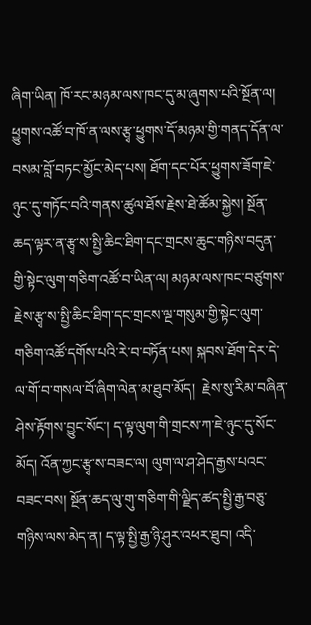ཞིག་ཡིན། ཁོ་རང་མཉམ་ལས་ཁང་དུ་མ་ཞུགས་པའི་སྔོན་ལ། ཕྱུགས་འཚོ་བ་ཁོ་ན་ལས་རྩྭ་ཕྱུགས་དོ་མཉམ་གྱི་གནད་དོན་ལ་བསམ་བློ་བཏང་མྱོང་མེད་པས། ཐོག་དང་པོར་ཕྱུགས་ཟོག་ཇེ་ཉུང་དུ་གཏོང་བའི་གནས་ཚུལ་ཐོས་རྗེས་ཐེ་ཚོམ་སྐྱེས། སྔོན་ཆད་ལྟར་ན་རྩྭ་ས་སྤྱི་ཆིང་ཐིག་དང་གྲངས་ཆུང་གཉིས་བདུན་གྱི་སྟེང་ལུག་གཅིག་འཚོ་བ་ཡིན་ལ། མཉམ་ལས་ཁང་བཙུགས་རྗེས་རྩྭ་ས་སྤྱི་ཆིང་ཐིག་དང་གྲངས་ལྔ་གསུམ་གྱི་སྟེང་ལུག་གཅིག་འཚོ་དགོས་པའི་རེ་བ་བཏོན་པས། སྐབས་ཐོག་དེར་དེ་ལ་གོ་བ་གསལ་བོ་ཞིག་ལེན་མ་ཐུབ་མོད།  རྗེས་སུ་རིམ་བཞིན་ཤེས་རྟོགས་བྱུང་སོང་། ད་ལྟ་ལུག་གི་གྲངས་ཀ་ཇེ་ཉུང་དུ་སོང་མོད། འོན་ཀྱང་རྩྭ་ས་བཟང་ལ། ལུག་ལ་ཤ་ཤེད་རྒྱས་པའང་བཟང་བས། སྔོན་ཆད་ལུ་གུ་གཅིག་གི་ལྗིད་ཚད་སྤྱི་རྒྱ་བཅུ་གཉིས་ལས་མེད་ན། ད་ལྟ་སྤྱི་རྒྱ་ཉི་ཤུར་འཕར་ཐུབ། འདི་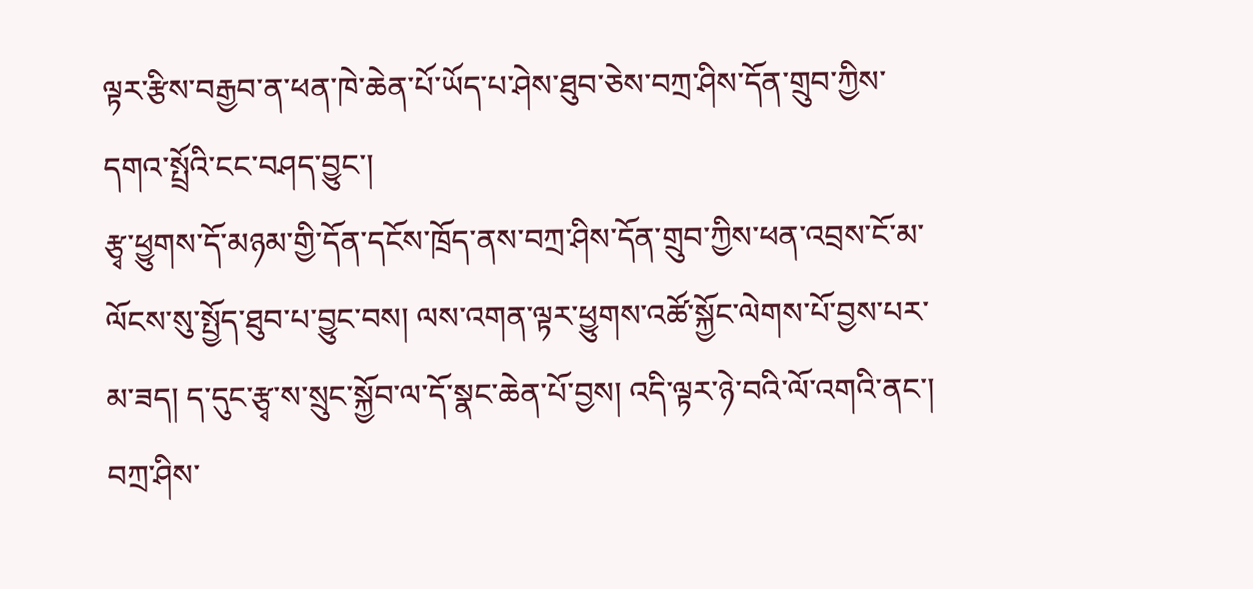ལྟར་རྩིས་བརྒྱབ་ན་ཕན་ཁེ་ཆེན་པོ་ཡོད་པ་ཤེས་ཐུབ་ཅེས་བཀྲ་ཤིས་དོན་གྲུབ་ཀྱིས་དགའ་སྤྲོའི་ངང་བཤད་བྱུང་།
རྩྭ་ཕྱུགས་དོ་མཉམ་གྱི་དོན་དངོས་ཁྲོད་ནས་བཀྲ་ཤིས་དོན་གྲུབ་ཀྱིས་ཕན་འབྲས་ངོ་མ་ལོངས་སུ་སྤྱོད་ཐུབ་པ་བྱུང་བས། ལས་འགན་ལྟར་ཕྱུགས་འཚོ་སྐྱོང་ལེགས་པོ་བྱས་པར་མ་ཟད། ད་དུང་རྩྭ་ས་སྲུང་སྐྱོབ་ལ་དོ་སྣང་ཆེན་པོ་བྱས། འདི་ལྟར་ཉེ་བའི་ལོ་འགའི་ནང་། བཀྲ་ཤིས་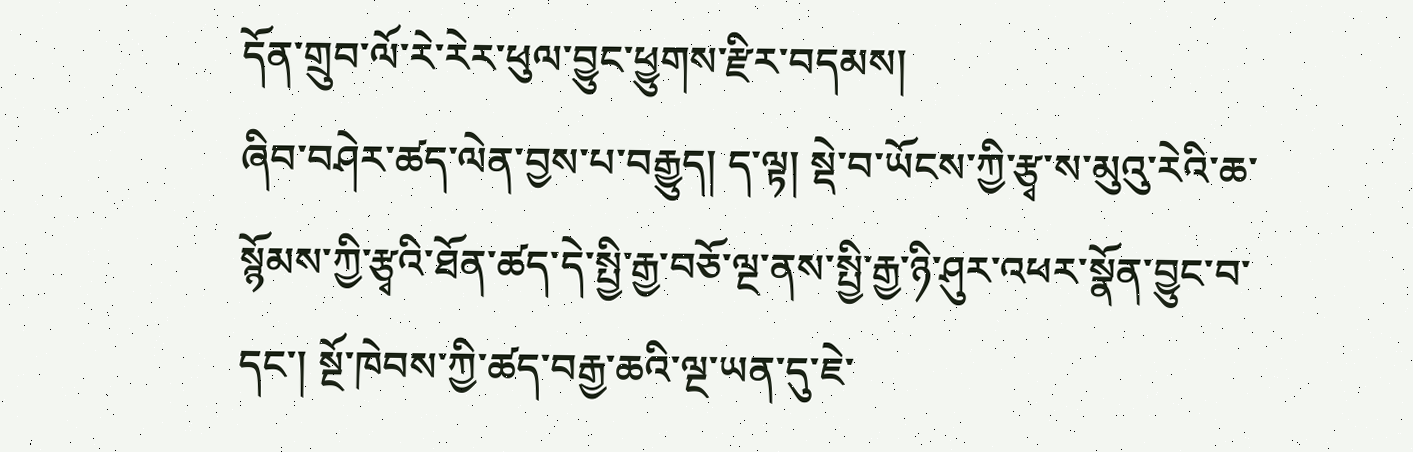དོན་གྲུབ་ལོ་རེ་རེར་ཕུལ་བྱུང་ཕྱུགས་རྫིར་བདམས།
ཞིབ་བཤེར་ཚད་ལེན་བྱས་པ་བརྒྱུད། ད་ལྟ། སྡེ་བ་ཡོངས་ཀྱི་རྩྭ་ས་མུའུ་རེའི་ཆ་སྙོམས་ཀྱི་རྩྭའི་ཐོན་ཚད་དེ་སྤྱི་རྒྱ་བཅོ་ལྔ་ནས་སྤྱི་རྒྱ་ཉི་ཤུར་འཕར་སྣོན་བྱུང་བ་དང་། སྔོ་ཁེབས་ཀྱི་ཚད་བརྒྱ་ཆའི་ལྔ་ཡན་དུ་ཇེ་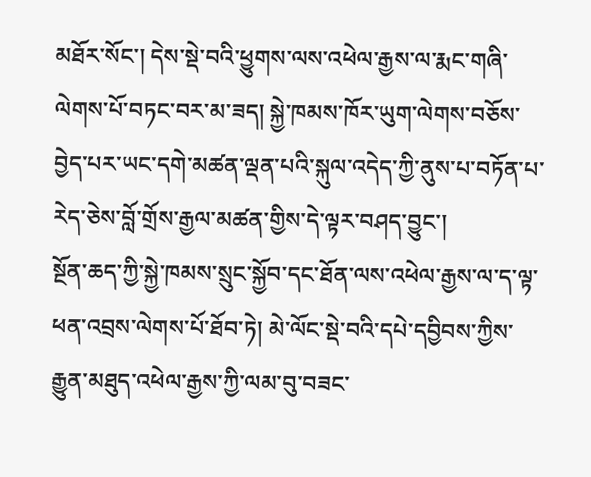མཐོར་སོང་། དེས་སྡེ་བའི་ཕྱུགས་ལས་འཕེལ་རྒྱས་ལ་རྨང་གཞི་ལེགས་པོ་བཏང་བར་མ་ཟད། སྐྱེ་ཁམས་ཁོར་ཡུག་ལེགས་བཅོས་བྱེད་པར་ཡང་དགེ་མཚན་ལྡན་པའི་སྐུལ་འདེད་ཀྱི་ནུས་པ་བཏོན་པ་རེད་ཅེས་བློ་གྲོས་རྒྱལ་མཚན་གྱིས་དེ་ལྟར་བཤད་བྱུང་།
སྔོན་ཆད་ཀྱི་སྐྱེ་ཁམས་སྲུང་སྐྱོབ་དང་ཐོན་ལས་འཕེལ་རྒྱས་ལ་ད་ལྟ་ཕན་འབྲས་ལེགས་པོ་ཐོབ་ཏེ། མེ་ལོང་སྡེ་བའི་དཔེ་དབྱིབས་ཀྱིས་རྒྱུན་མཐུད་འཕེལ་རྒྱས་ཀྱི་ལམ་བུ་བཟང་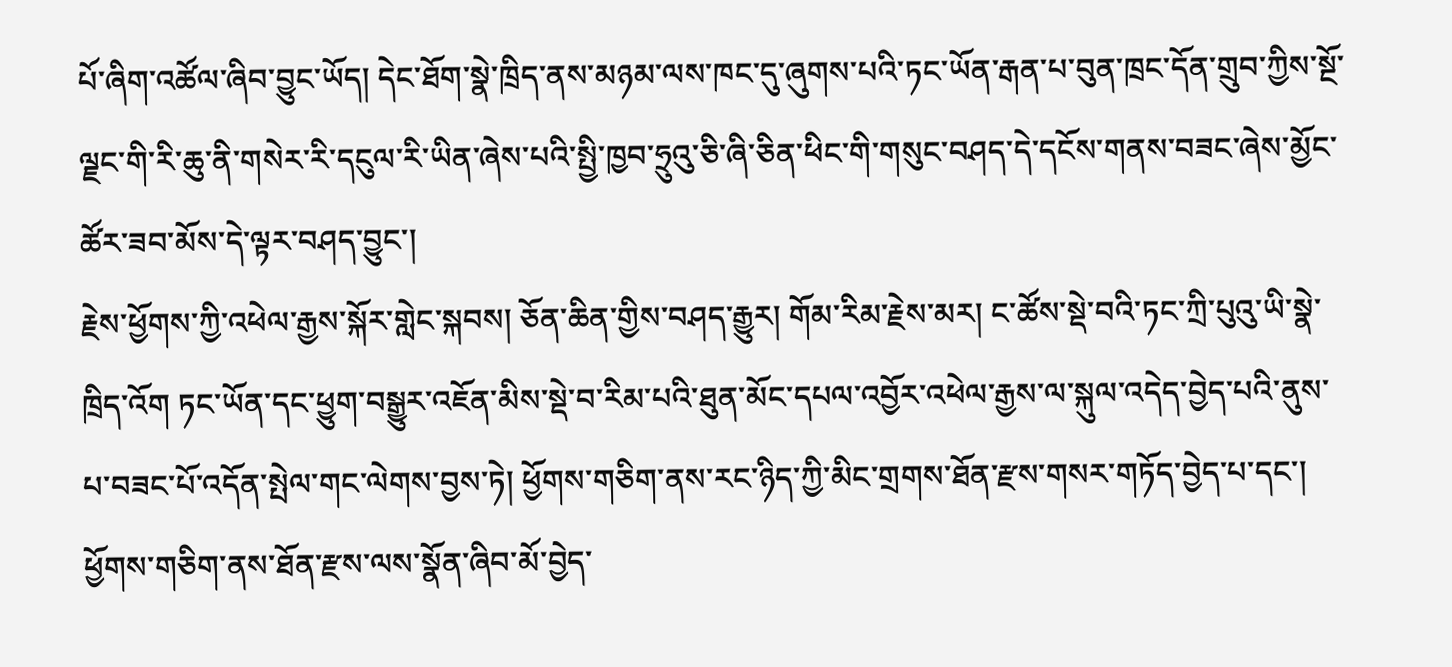པོ་ཞིག་འཚོལ་ཞིབ་བྱུང་ཡོད། དེང་ཐོག་སྣེ་ཁྲིད་ནས་མཉམ་ལས་ཁང་དུ་ཞུགས་པའི་ཏང་ཡོན་རྒན་པ་བུན་ཁྲང་དོན་གྲུབ་ཀྱིས་སྔོ་ལྗང་གི་རི་ཆུ་ནི་གསེར་རི་དངུལ་རི་ཡིན་ཞེས་པའི་སྤྱི་ཁྱབ་ཧྲུའུ་ཅི་ཞི་ཅིན་ཕིང་གི་གསུང་བཤད་དེ་དངོས་གནས་བཟང་ཞེས་མྱོང་ཚོར་ཟབ་མོས་དེ་ལྟར་བཤད་བྱུང་།
རྗེས་ཕྱོགས་ཀྱི་འཕེལ་རྒྱས་སྐོར་གླེང་སྐབས། ཅོན་ཆིན་གྱིས་བཤད་རྒྱུར། གོམ་རིམ་རྗེས་མར། ང་ཚོས་སྡེ་བའི་ཏང་ཀྲི་པུའུ་ཡི་སྣེ་ཁྲིད་འོག ཏང་ཡོན་དང་ཕྱུག་བསྒྱུར་འཇོན་མིས་སྡེ་བ་རིམ་པའི་ཐུན་མོང་དཔལ་འབྱོར་འཕེལ་རྒྱས་ལ་སྐུལ་འདེད་བྱེད་པའི་ནུས་པ་བཟང་པོ་འདོན་སྤེལ་གང་ལེགས་བྱས་ཏེ། ཕྱོགས་གཅིག་ནས་རང་ཉིད་ཀྱི་མིང་གྲགས་ཐོན་རྫས་གསར་གཏོད་བྱེད་པ་དང་། ཕྱོགས་གཅིག་ནས་ཐོན་རྫས་ལས་སྣོན་ཞིབ་མོ་བྱེད་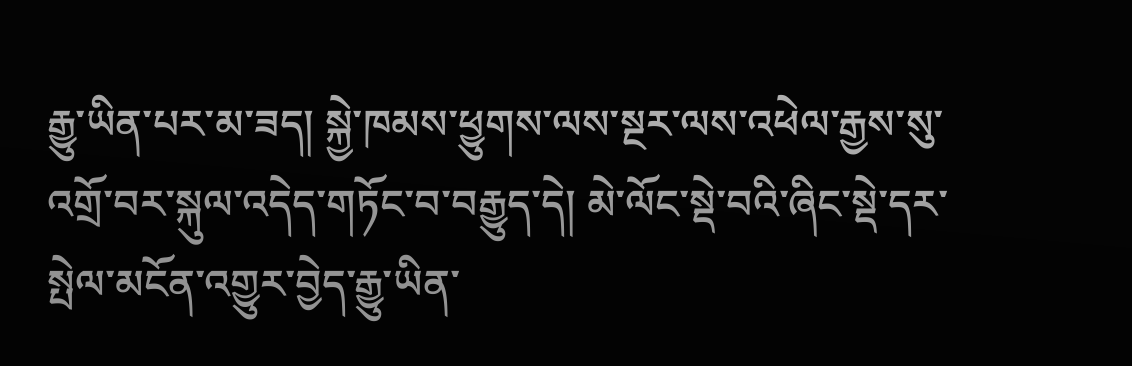རྒྱུ་ཡིན་པར་མ་ཟད། སྐྱེ་ཁམས་ཕྱུགས་ལས་སྔར་ལས་འཕེལ་རྒྱས་སུ་འགྲོ་བར་སྐུལ་འདེད་གཏོང་བ་བརྒྱུད་དེ། མེ་ལོང་སྡེ་བའི་ཞིང་སྡེ་དར་སྤེལ་མངོན་འགྱུར་བྱེད་རྒྱུ་ཡིན་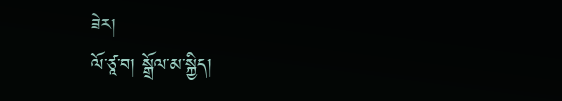ཟེར།
ལོ་ཙཱ་བ། སྒྲོལ་མ་སྐྱིད།